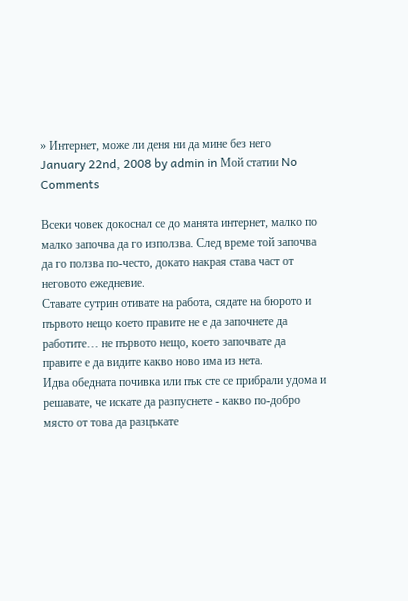» Интернет, може ли деня ни да мине без него
January 22nd, 2008 by admin in Мой статии No Comments

Всеки човек докоснал се до манята интернет, малко по малко започва да го използва. След време той започва да го ползва по-често, докато накрая става част от неговото ежедневие.
Ставате сутрин отивате на работа, сядате на бюрото и първото нещо което правите не е да започнете да работите… не първото нещо, което започвате да правите е да видите какво ново има из нета.
Идва обедната почивка или пък сте се прибрали удома и решавате, че искате да разпуснете - какво по-добро място от това да разцъкате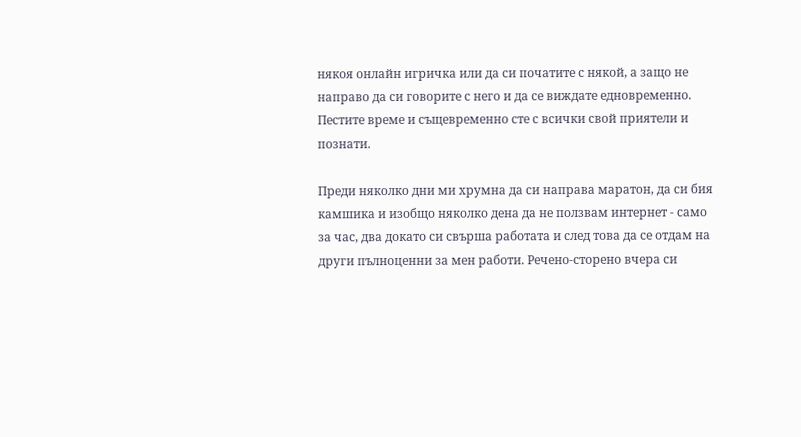някоя онлайн игричка или да си початите с някой, а защо не направо да си говорите с него и да се виждате едновременно. Пестите време и същевременно сте с всички свой приятели и познати.

Преди няколко дни ми хрумна да си направа маратон, да си бия камшика и изобщо няколко дена да не ползвам интернет - само за час, два докато си свърша работата и след това да се отдам на други пълноценни за мен работи. Речено-сторено вчера си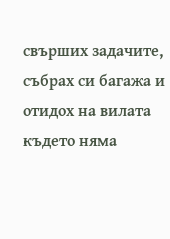свърших задачите, събрах си багажа и отидох на вилата където няма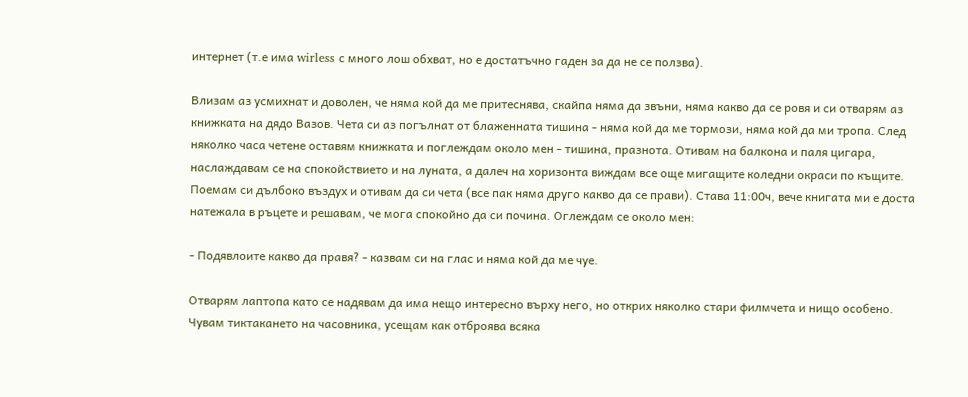интернет (т.е има wirless с много лош обхват, но е достатъчно гаден за да не се ползва).

Влизам аз усмихнат и доволен, че няма кой да ме притеснява, скайпа няма да звъни, няма какво да се ровя и си отварям аз книжката на дядо Вазов. Чета си аз погълнат от блаженната тишина - няма кой да ме тормози, няма кой да ми тропа. След няколко часа четене оставям книжката и поглеждам около мен - тишина, празнота. Отивам на балкона и паля цигара, наслаждавам се на спокойствието и на луната, а далеч на хоризонта виждам все още мигащите коледни окраси по къщите. Поемам си дълбоко въздух и отивам да си чета (все пак няма друго какво да се прави). Става 11:00ч, вече книгата ми е доста натежала в ръцете и решавам, че мога спокойно да си почина. Оглеждам се около мен:

- Подявлоите какво да правя? - казвам си на глас и няма кой да ме чуе.

Отварям лаптопа като се надявам да има нещо интересно върху него, но открих няколко стари филмчета и нищо особено. Чувам тиктакането на часовника, усещам как отброява всяка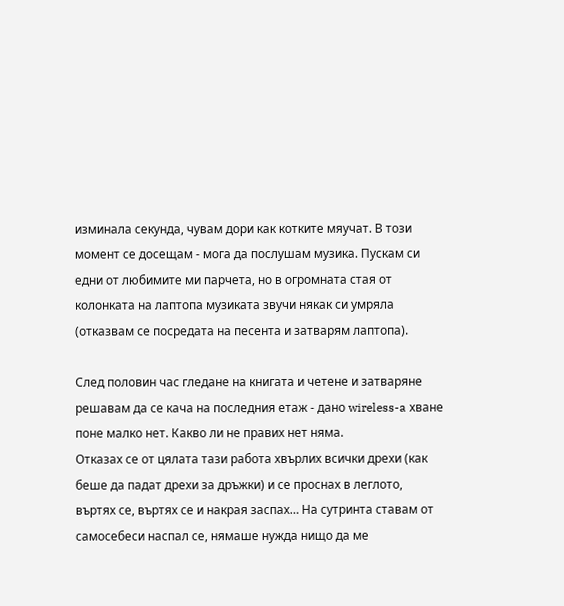изминала секунда, чувам дори как котките мяучат. В този момент се досещам - мога да послушам музика. Пускам си едни от любимите ми парчета, но в огромната стая от колонката на лаптопа музиката звучи някак си умряла (отказвам се посредата на песента и затварям лаптопа).

След половин час гледане на книгата и четене и затваряне решавам да се кача на последния етаж - дано wireless-a хване поне малко нет. Какво ли не правих нет няма.
Отказах се от цялата тази работа хвърлих всички дрехи (как беше да падат дрехи за дръжки) и се проснах в леглото, въртях се, въртях се и накрая заспах… На сутринта ставам от самосебеси наспал се, нямаше нужда нищо да ме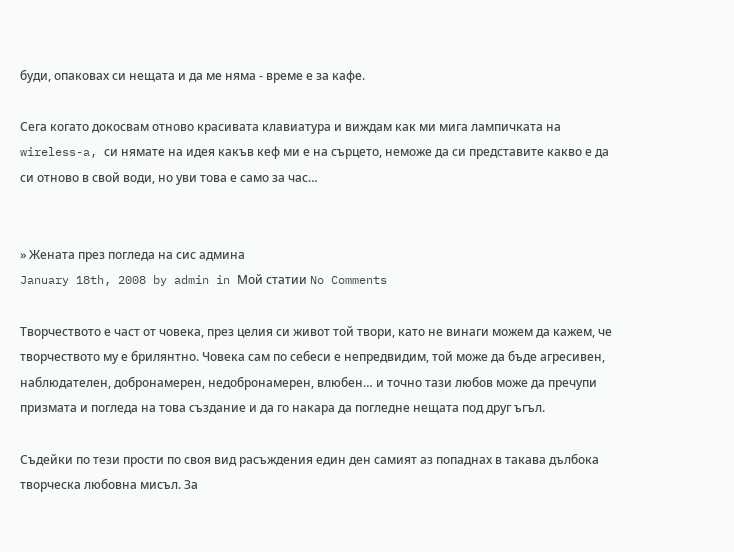буди, опаковах си нещата и да ме няма - време е за кафе.

Сега когато докосвам отново красивата клавиатура и виждам как ми мига лампичката на wireless-a, си нямате на идея какъв кеф ми е на сърцето, неможе да си представите какво е да си отново в свой води, но уви това е само за час…


» Жената през погледа на сис админа
January 18th, 2008 by admin in Мой статии No Comments

Творчеството е част от човека, през целия си живот той твори, като не винаги можем да кажем, че творчеството му е брилянтно. Човека сам по себеси е непредвидим, той може да бъде агресивен, наблюдателен, добронамерен, недобронамерен, влюбен… и точно тази любов може да пречупи призмата и погледа на това създание и да го накара да погледне нещата под друг ъгъл.

Съдейки по тези прости по своя вид расъждения един ден самият аз попаднах в такава дълбока творческа любовна мисъл. За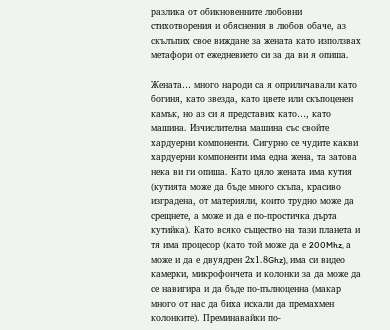разлика от обикновенните любовни стихотворения и обяснения в любов обаче, аз скълъпих свое виждане за жената като използвах метафори от ежедневието си за да ви я опиша.

Жената… много народи са я оприличавали като богиня, като звезда, като цвете или скъпоценен камък, но аз си я представих като…, като машина. Изчислителна машина със свойте хардуерни компоненти. Сигурно се чудите какви хардуерни компоненти има една жена, та затова нека ви ги опиша. Като цяло жената има кутия (кутията може да бъде много скъпа, красиво изградена, от материяли, които трудно може да срещнете, а може и да е по-простичка дърта кутийка). Като всяко същество на тази планета и тя има процесор (като той може да е 200Mhz, а може и да е двуядрен 2х1.8Ghz), има си видео камерки, микрофончета и колонки за да може да се навигира и да бъде по-пълноценна (макар много от нас да биха искали да премахмен колонките). Преминавайки по-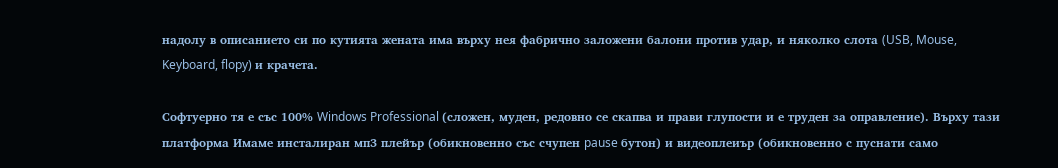надолу в описанието си по кутията жената има върху нея фабрично заложени балони против удар, и няколко слота (USB, Mouse, Keyboard, flopy) и крачета.

Софтуерно тя е със 100% Windows Professional (сложен, муден, редовно се скапва и прави глупости и е труден за оправление). Върху тази платформа Имаме инсталиран мп3 плейър (обикновенно със счупен pause бутон) и видеоплеиър (обикновенно с пуснати само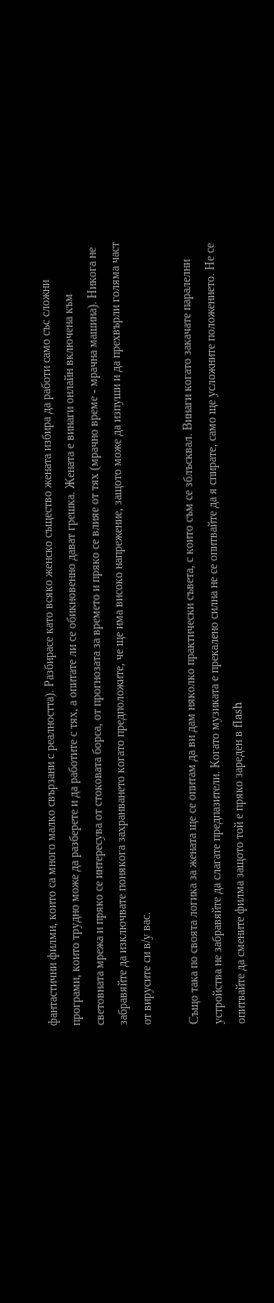фантастични филми, които са много малко свързани с реалността). Разбирасе като всяко женско същество жената избира да работи само със сложни програми, които трудно може да разберете и да работите с тях, а опитате ли се обикновенно дават грешка. Жената е винаги онлайн включена към световната мрежа и пряко се интересува от стоковата борса, от прогнозата за времето и пряко се влияе от тях (мрачно време - мрачна машина). Никога не забравяйте да изключвате понякога захранването когато предположите, че ще има високо напрежение, защото може да изпуши и да прехвърли голяма част от вирусите си в/у вас.

Също така по своята логика за жената ще се опитам да ви дам няколко практически съвета, с които съм се зблъсквал. Винаги когато закачате паралелни устройства не забравяйте да слагате предпазители. Когато музиката е прекалено силна не се опитвайте да я спирате, само ще усложните положението. Не се опитвайте да смените филма защото той е пряко зареден в flash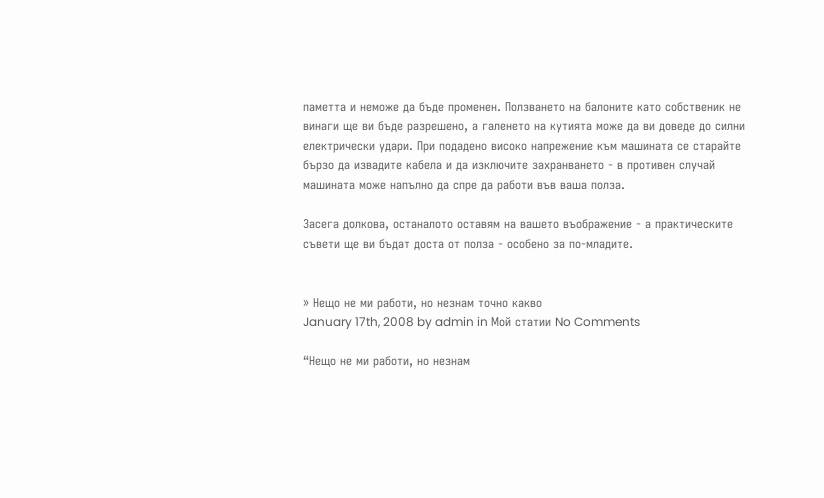паметта и неможе да бъде променен. Ползването на балоните като собственик не винаги ще ви бъде разрешено, а галенето на кутията може да ви доведе до силни електрически удари. При подадено високо напрежение към машината се старайте бързо да извадите кабела и да изключите захранването - в противен случай машината може напълно да спре да работи във ваша полза.

Засега долкова, останалото оставям на вашето въображение - а практическите съвети ще ви бъдат доста от полза - особено за по-младите.


» Нещо не ми работи, но незнам точно какво
January 17th, 2008 by admin in Мой статии No Comments

“Нещо не ми работи, но незнам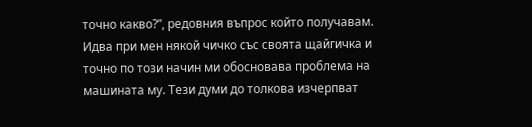точно какво?”, редовния въпрос който получавам. Идва при мен някой чичко със своята щайгичка и точно по този начин ми обосновава проблема на машината му. Тези думи до толкова изчерпват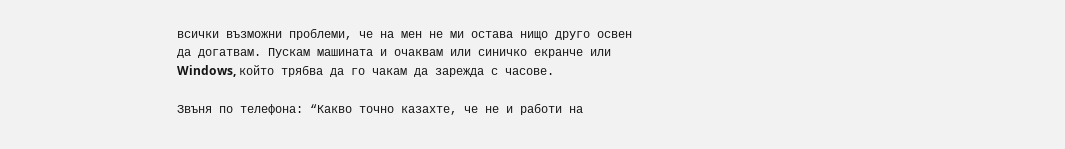всички възможни проблеми, че на мен не ми остава нищо друго освен да догатвам. Пускам машината и очаквам или синичко екранче или Windows, който трябва да го чакам да зарежда с часове.

Звъня по телефона: “Какво точно казахте, че не и работи на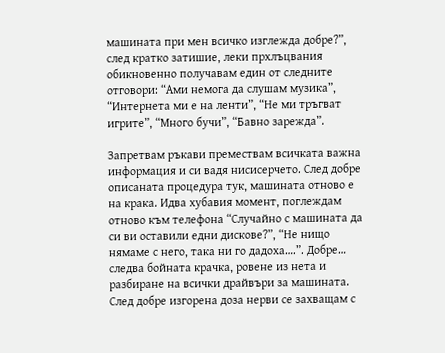машината при мен всичко изглежда добре?”, след кратко затишие, леки прхлъцвания обикновенно получавам един от следните отговори: “Ами немога да слушам музика”, “Интернета ми е на ленти”, “Не ми тръгват игрите”, “Много бучи”, “Бавно зарежда”.

Запретвам ръкави премествам всичката важна информация и си вадя нисисерчето. След добре описаната процедура тук, машината отново е на крака. Идва хубавия момент, поглеждам отново към телефона “Случайно с машината да си ви оставили едни дискове?”, “Не нищо нямаме с него, така ни го дадоха….”. Добре… следва бойната крачка, ровене из нета и разбиране на всички драйвъри за машината. След добре изгорена доза нерви се захващам с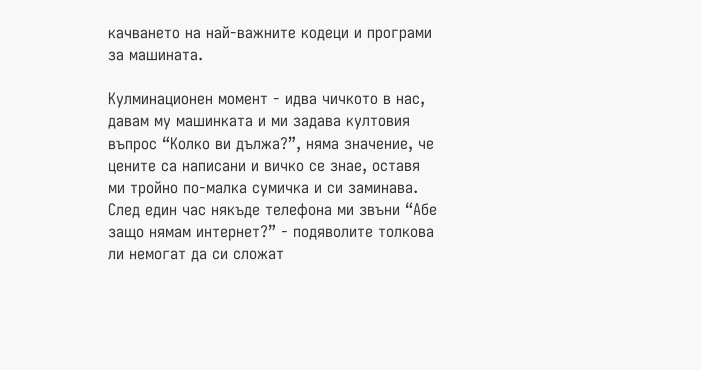качването на най-важните кодеци и програми за машината.

Кулминационен момент - идва чичкото в нас, давам му машинката и ми задава култовия въпрос “Колко ви дължа?”, няма значение, че цените са написани и вичко се знае, оставя ми тройно по-малка сумичка и си заминава. След един час някъде телефона ми звъни “Абе защо нямам интернет?” - подяволите толкова ли немогат да си сложат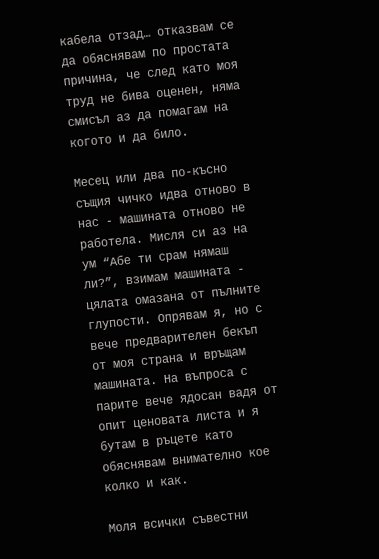кабела отзад… отказвам се да обяснявам по простата причина, че след като моя труд не бива оценен, няма смисъл аз да помагам на когото и да било.

Месец или два по-късно същия чичко идва отново в нас - машината отново не работела. Мисля си аз на ум “Абе ти срам нямаш ли?”, взимам машината - цялата омазана от пълните глупости. Опрявам я, но с вече предварителен бекъп от моя страна и връщам машината. На въпроса с парите вече ядосан вадя от опит ценовата листа и я бутам в ръцете като обяснявам внимателно кое колко и как.

Моля всички съвестни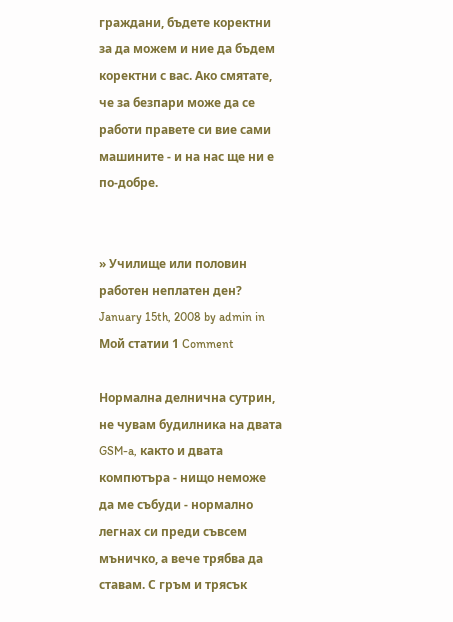граждани, бъдете коректни за да можем и ние да бъдем коректни с вас. Ако смятате, че за безпари може да се работи правете си вие сами машините - и на нас ще ни е по-добре.


» Училище или половин работен неплатен ден?
January 15th, 2008 by admin in Мой статии 1 Comment

Нормална делнична сутрин, не чувам будилника на двата GSM-a, както и двата компютъра - нищо неможе да ме събуди - нормално легнах си преди съвсем мъничко, а вече трябва да ставам. С гръм и трясък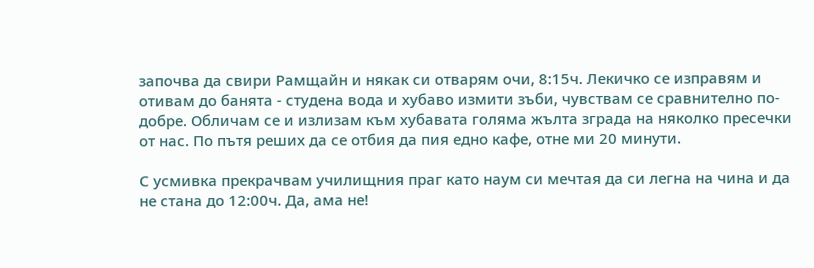започва да свири Рамщайн и някак си отварям очи, 8:15ч. Лекичко се изправям и отивам до банята - студена вода и хубаво измити зъби, чувствам се сравнително по-добре. Обличам се и излизам към хубавата голяма жълта зграда на няколко пресечки от нас. По пътя реших да се отбия да пия едно кафе, отне ми 20 минути.

С усмивка прекрачвам училищния праг като наум си мечтая да си легна на чина и да не стана до 12:00ч. Да, ама не!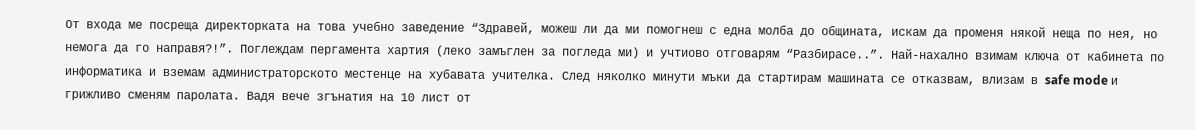От входа ме посреща директорката на това учебно заведение “Здравей, можеш ли да ми помогнеш с една молба до общината, искам да променя някой неща по нея, но немога да го направя?!”. Поглеждам пергамента хартия (леко замъглен за погледа ми) и учтиово отговарям “Разбирасе..”. Най-нахално взимам ключа от кабинета по информатика и вземам администраторското местенце на хубавата учителка. След няколко минути мъки да стартирам машината се отказвам, влизам в safe mode и грижливо сменям паролата. Вадя вече згънатия на 10 лист от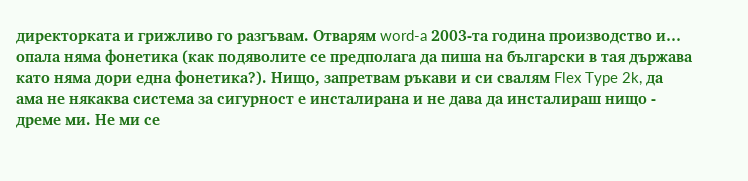директорката и грижливо го разгъвам. Отварям word-a 2003-та година производство и… опала няма фонетика (как подяволите се предполага да пиша на български в тая държава като няма дори една фонетика?). Нищо, запретвам ръкави и си свалям Flex Type 2k, да ама не някаква система за сигурност е инсталирана и не дава да инсталираш нищо - дреме ми. Не ми се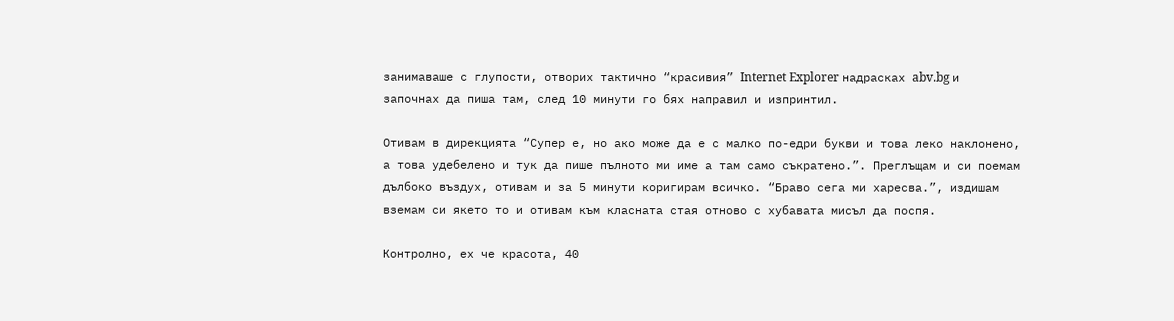занимаваше с глупости, отворих тактично “красивия” Internet Explorer надрасках abv.bg и започнах да пиша там, след 10 минути го бях направил и изпринтил.

Отивам в дирекцията “Супер е, но ако може да е с малко по-едри букви и това леко наклонено, а това удебелено и тук да пише пълното ми име а там само съкратено.”. Преглъщам и си поемам дълбоко въздух, отивам и за 5 минути коригирам всичко. “Браво сега ми харесва.”, издишам вземам си якето то и отивам към класната стая отново с хубавата мисъл да поспя.

Контролно, ех че красота, 40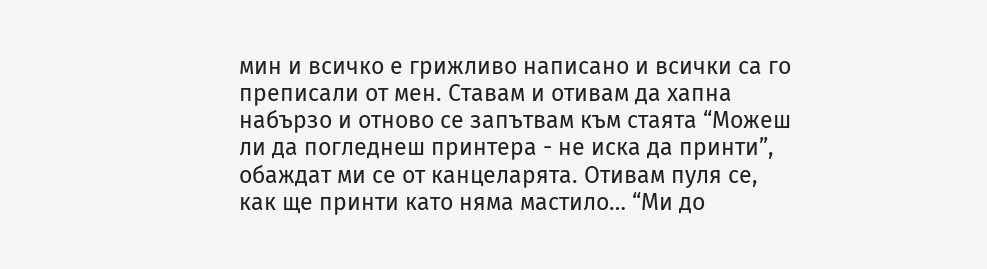мин и всичко е грижливо написано и всички са го преписали от мен. Ставам и отивам да хапна набързо и отново се запътвам към стаята “Можеш ли да погледнеш принтера - не иска да принти”, обаждат ми се от канцеларята. Отивам пуля се, как ще принти като няма мастило… “Ми до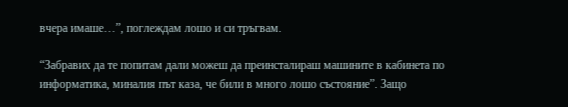вчера имаше…”, поглеждам лошо и си тръгвам.

“Забравих да те попитам дали можеш да преинсталираш машините в кабинета по информатика, миналия път каза, че били в много лошо състояние”. Защо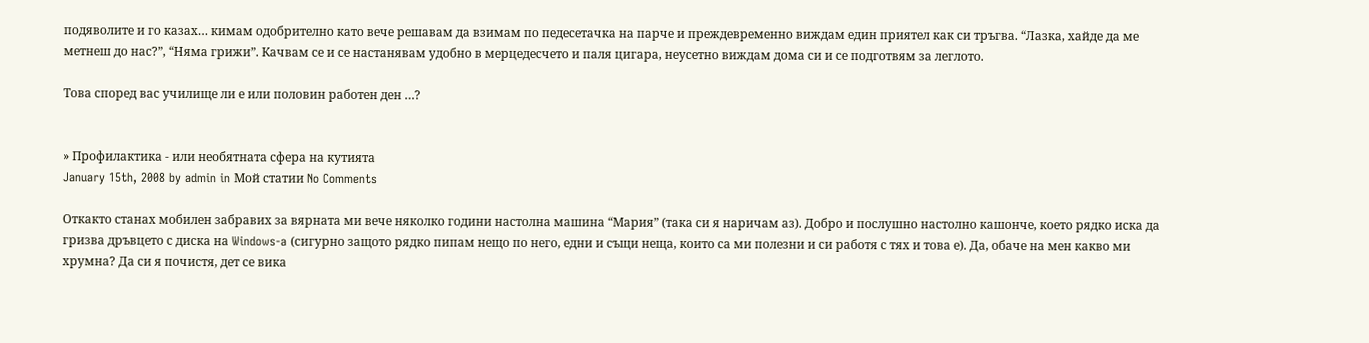подяволите и го казах… кимам одобрително като вече решавам да взимам по педесетачка на парче и преждевременно виждам един приятел как си тръгва. “Лазка, хайде да ме метнеш до нас?”, “Няма грижи”. Качвам се и се настанявам удобно в мерцедесчето и паля цигара, неусетно виждам дома си и се подготвям за леглото.

Това според вас училище ли е или половин работен ден …?


» Профилактика - или необятната сфера на кутията
January 15th, 2008 by admin in Мой статии No Comments

Откакто станах мобилен забравих за вярната ми вече няколко години настолна машина “Мария” (така си я наричам аз). Добро и послушно настолно кашонче, което рядко иска да гризва дръвцето с диска на Windows-a (сигурно защото рядко пипам нещо по него, едни и същи неща, които са ми полезни и си работя с тях и това е). Да, обаче на мен какво ми хрумна? Да си я почистя, дет се вика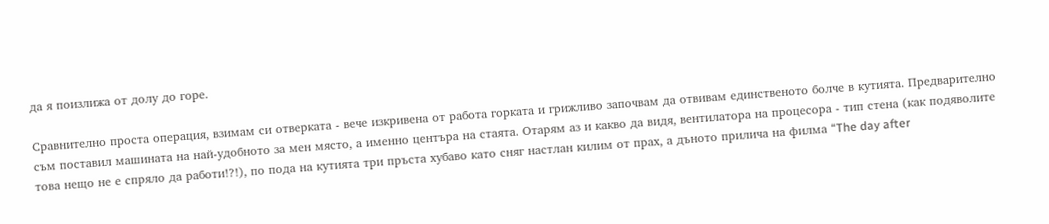да я поизлижа от долу до горе.

Сравнително проста операция, взимам си отверката - вече изкривена от работа горката и грижливо започвам да отвивам единственото болче в кутията. Предварително съм поставил машината на най-удобното за мен място, а именно центъра на стаята. Отарям аз и какво да видя, вентилатора на процесора - тип стена (как подяволите това нещо не е спряло да работи!?!), по пода на кутията три пръста хубаво като сняг настлан килим от прах, а дъното прилича на филма “The day after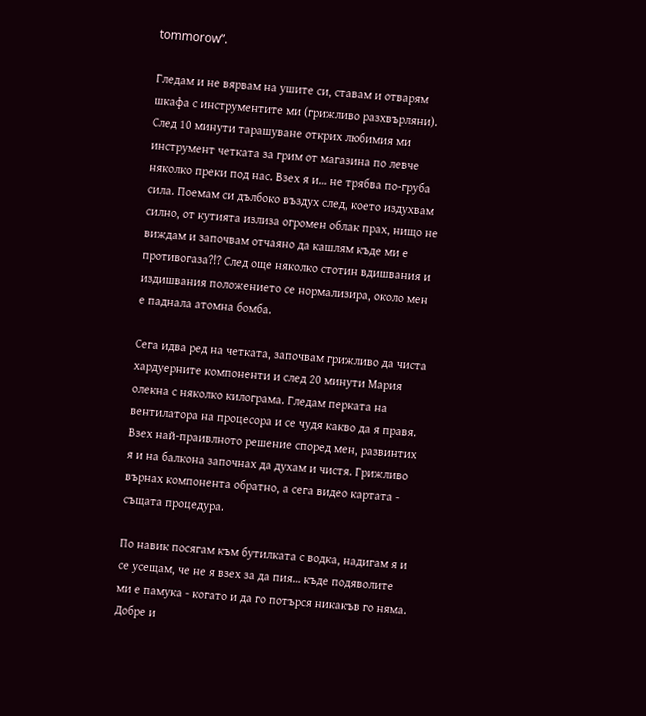tommorow”.

Гледам и не вярвам на ушите си, ставам и отварям шкафа с инструментите ми (грижливо разхвърляни). След 10 минути тарашуване открих любимия ми инструмент четката за грим от магазина по левче няколко преки под нас. Взех я и… не трябва по-груба сила. Поемам си дълбоко въздух след, което издухвам силно, от кутията излиза огромен облак прах, нищо не виждам и започвам отчаяно да кашлям къде ми е противогаза?!? След още няколко стотин вдишвания и издишвания положението се нормализира, около мен е паднала атомна бомба.

Сега идва ред на четката, започвам грижливо да чиста хардуерните компоненти и след 20 минути Мария олекна с няколко килограма. Гледам перката на вентилатора на процесора и се чудя какво да я правя. Взех най-праивлното решение според мен, развинтих я и на балкона започнах да духам и чистя. Грижливо върнах компонента обратно, а сега видео картата - същата процедура.

По навик посягам към бутилката с водка, надигам я и се усещам, че не я взех за да пия… къде подяволите ми е памука - когато и да го потърся никакъв го няма. Добре и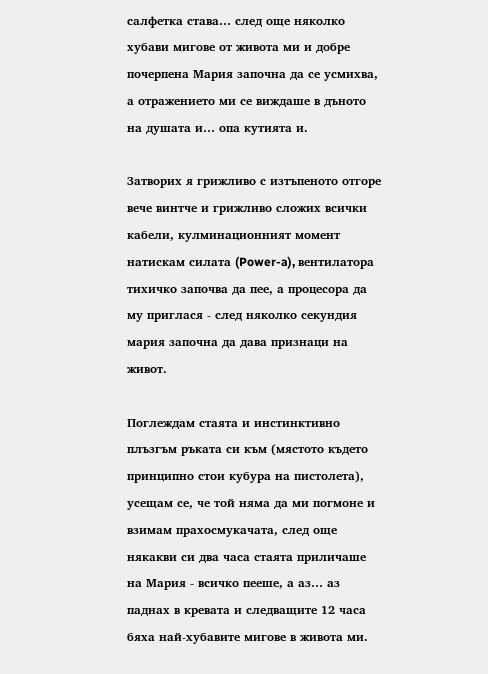салфетка става… след още няколко хубави мигове от живота ми и добре почерпена Мария започна да се усмихва, а отражението ми се виждаше в дъното на душата и… опа кутията и.

Затворих я грижливо с изтъпеното отгоре вече винтче и грижливо сложих всички кабели, кулминационният момент натискам силата (Power-a), вентилатора тихичко започва да пее, а процесора да му приглася - след няколко секундия мария започна да дава признаци на живот.

Поглеждам стаята и инстинктивно плъзгъм ръката си към (мястото където принципно стои кубура на пистолета), усещам се, че той няма да ми погмоне и взимам прахосмукачата, след още някакви си два часа стаята приличаше на Мария - всичко пееше, а аз… аз паднах в кревата и следващите 12 часа бяха най-хубавите мигове в живота ми.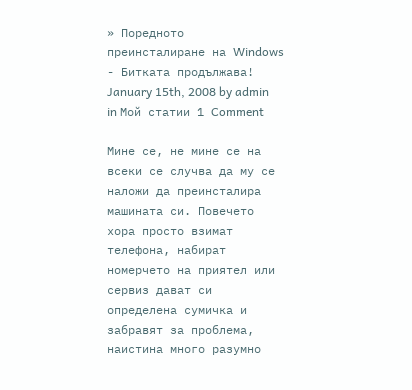» Поредното преинсталиране на Windows - Битката продължава!
January 15th, 2008 by admin in Мой статии 1 Comment

Мине се, не мине се на всеки се случва да му се наложи да преинсталира машината си. Повечето хора просто взимат телефона, набират номерчето на приятел или сервиз дават си определена сумичка и забравят за проблема, наистина много разумно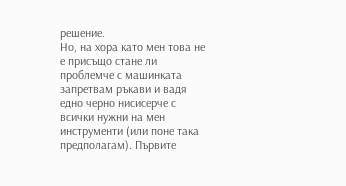решение.
Но, на хора като мен това не е присъщо стане ли проблемче с машинката запретвам ръкави и вадя едно черно нисисерче с всички нужни на мен инструменти (или поне така предполагам). Първите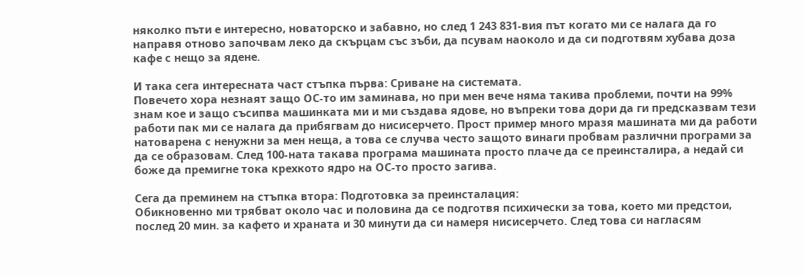няколко пъти е интересно, новаторско и забавно, но след 1 243 831-вия път когато ми се налага да го направя отново започвам леко да скърцам със зъби, да псувам наоколо и да си подготвям хубава доза кафе с нещо за ядене.

И така сега интересната част стъпка първа: Сриване на системата.
Повечето хора незнаят защо ОС-то им заминава, но при мен вече няма такива проблеми, почти на 99% знам кое и защо съсипва машинката ми и ми създава ядове, но въпреки това дори да ги предсказвам тези работи пак ми се налага да прибягвам до нисисерчето. Прост пример много мразя машината ми да работи натоварена с ненужни за мен неща, а това се случва често защото винаги пробвам различни програми за да се образовам. След 100-ната такава програма машината просто плаче да се преинсталира, а недай си боже да премигне тока крехкото ядро на ОС-то просто загива.

Сега да преминем на стъпка втора: Подготовка за преинсталация:
Обикновенно ми трябват около час и половина да се подготвя психически за това, което ми предстои, послед 20 мин. за кафето и храната и 30 минути да си намеря нисисерчето. След това си нагласям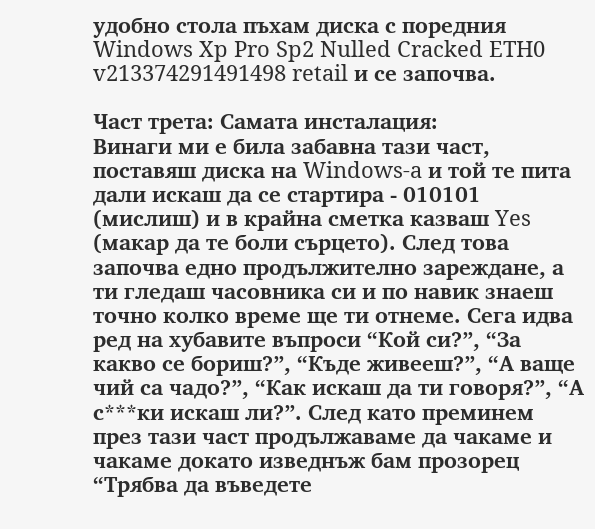удобно стола пъхам диска с поредния Windows Xp Pro Sp2 Nulled Cracked ETH0 v213374291491498 retail и се започва.

Част трета: Самата инсталация:
Винаги ми е била забавна тази част, поставяш диска на Windows-a и той те пита дали искаш да се стартира - 010101 (мислиш) и в крайна сметка казваш Yes (макар да те боли сърцето). След това започва едно продължително зареждане, а ти гледаш часовника си и по навик знаеш точно колко време ще ти отнеме. Сега идва ред на хубавите въпроси “Кой си?”, “За какво се бориш?”, “Къде живееш?”, “А ваще чий са чадо?”, “Как искаш да ти говоря?”, “А с***ки искаш ли?”. След като преминем през тази част продължаваме да чакаме и чакаме докато изведнъж бам прозорец “Трябва да въведете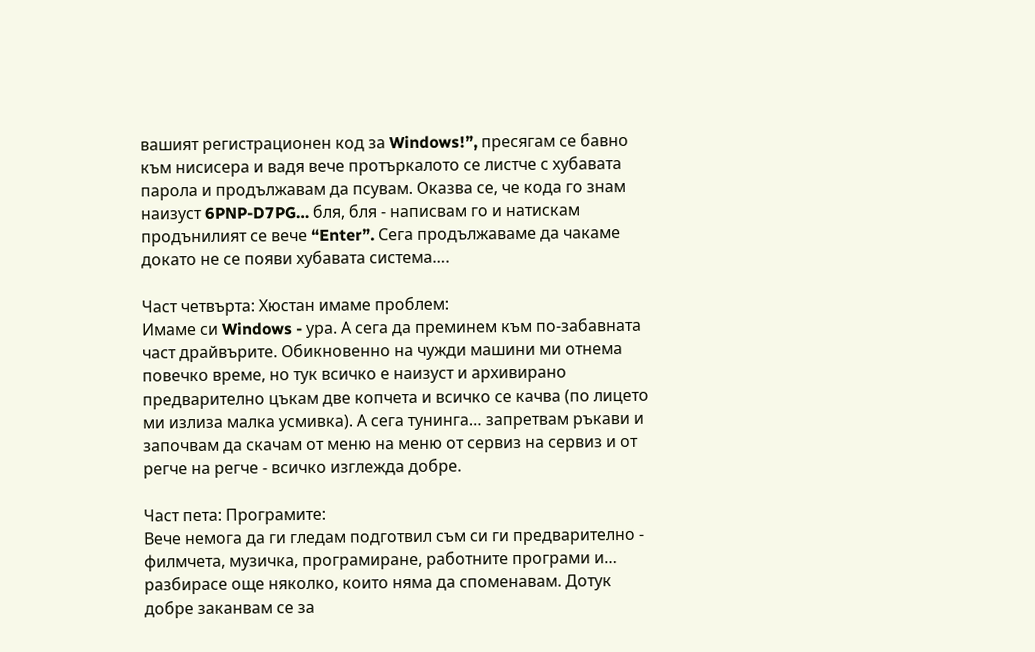вашият регистрационен код за Windows!”, пресягам се бавно към нисисера и вадя вече протъркалото се листче с хубавата парола и продължавам да псувам. Оказва се, че кода го знам наизуст 6PNP-D7PG… бля, бля - написвам го и натискам продънилият се вече “Enter”. Сега продължаваме да чакаме докато не се появи хубавата система….

Част четвърта: Хюстан имаме проблем:
Имаме си Windows - ура. А сега да преминем към по-забавната част драйвърите. Обикновенно на чужди машини ми отнема повечко време, но тук всичко е наизуст и архивирано предварително цъкам две копчета и всичко се качва (по лицето ми излиза малка усмивка). А сега тунинга… запретвам ръкави и започвам да скачам от меню на меню от сервиз на сервиз и от регче на регче - всичко изглежда добре.

Част пета: Програмите:
Вече немога да ги гледам подготвил съм си ги предварително - филмчета, музичка, програмиране, работните програми и… разбирасе още няколко, които няма да споменавам. Дотук добре заканвам се за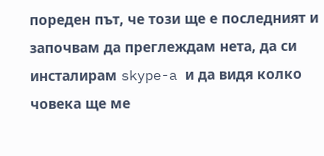пореден път, че този ще е последният и започвам да преглеждам нета, да си инсталирам skype-a и да видя колко човека ще ме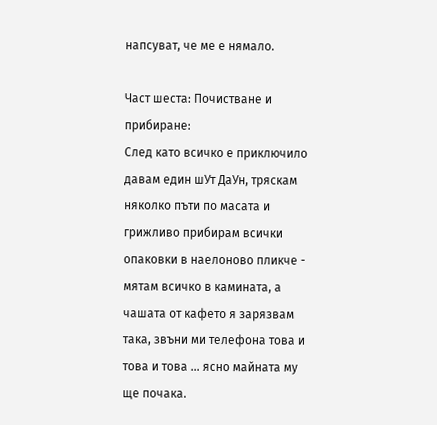напсуват, че ме е нямало.

Част шеста: Почистване и прибиране:
След като всичко е приключило давам един шУт ДаУн, тряскам няколко пъти по масата и грижливо прибирам всички опаковки в наелоново пликче - мятам всичко в камината, а чашата от кафето я зарязвам така, звъни ми телефона това и това и това … ясно майната му ще почака.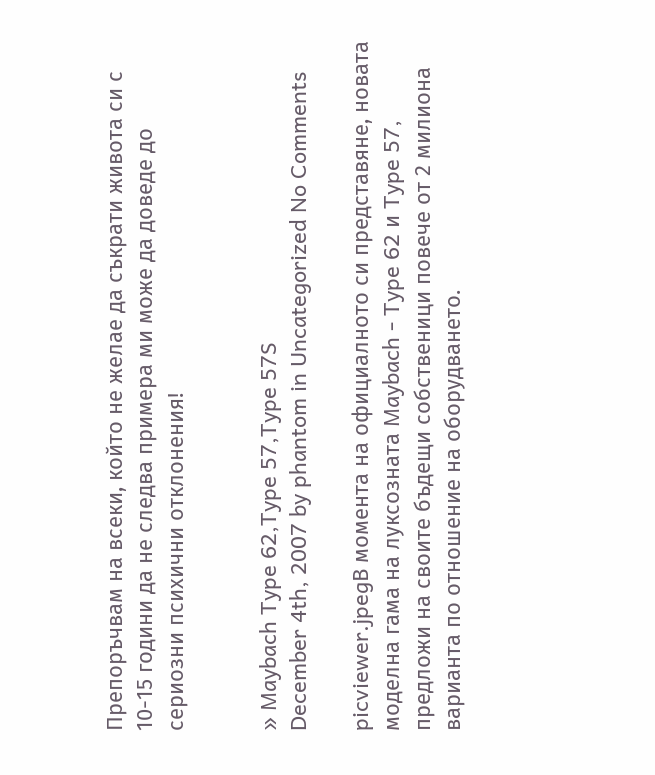Препоръчвам на всеки, който не желае да съкрати живота си с 10-15 години да не следва примера ми може да доведе до сериозни психични отклонения!


» Maybach Type 62,Type 57,Type 57S
December 4th, 2007 by phantom in Uncategorized No Comments

picviewer.jpegВ момента на официалното си представяне, новата моделна гама на луксозната Maybach - Type 62 и Type 57, предложи на своите бъдещи собственици повече от 2 милиона варианта по отношение на оборудването.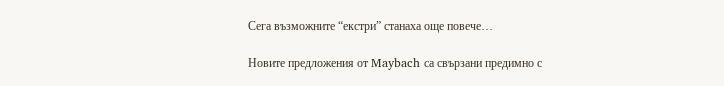Сега възможните “екстри” станаха още повече…

Новите предложения от Maybach са свързани предимно с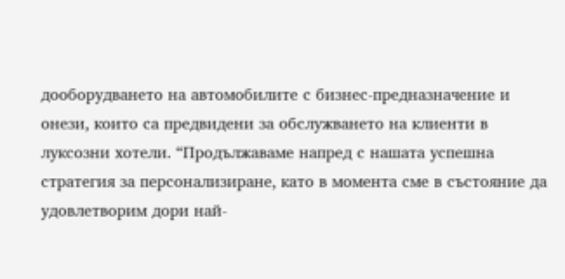дооборудването на автомобилите с бизнес-предназначение и онези, които са предвидени за обслужването на клиенти в луксозни хотели. “Продължаваме напред с нашата успешна стратегия за персонализиране, като в момента сме в състояние да удовлетворим дори най-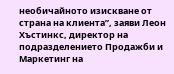необичайното изискване от страна на клиента”, заяви Леон Хъстинкс, директор на подразделението Продажби и Маркетинг на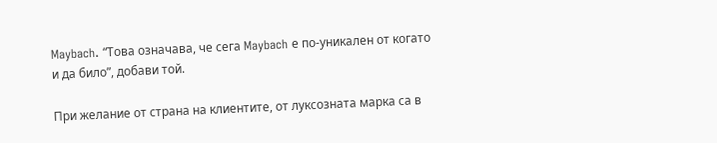Maybach. “Това означава, че сега Maybach е по-уникален от когато и да било”, добави той.

При желание от страна на клиентите, от луксозната марка са в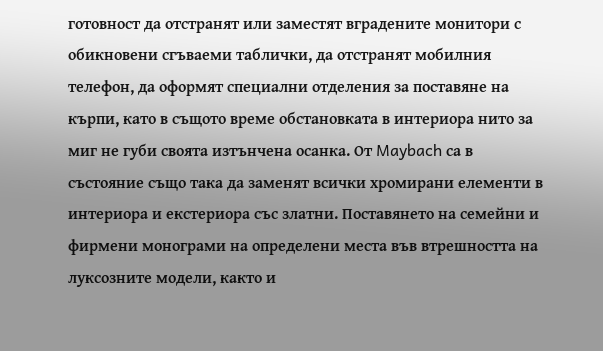готовност да отстранят или заместят вградените монитори с обикновени сгъваеми таблички, да отстранят мобилния телефон, да оформят специални отделения за поставяне на кърпи, като в същото време обстановката в интериора нито за миг не губи своята изтънчена осанка. От Maybach са в състояние също така да заменят всички хромирани елементи в интериора и екстериора със златни. Поставянето на семейни и фирмени монограми на определени места във втрешността на луксозните модели, както и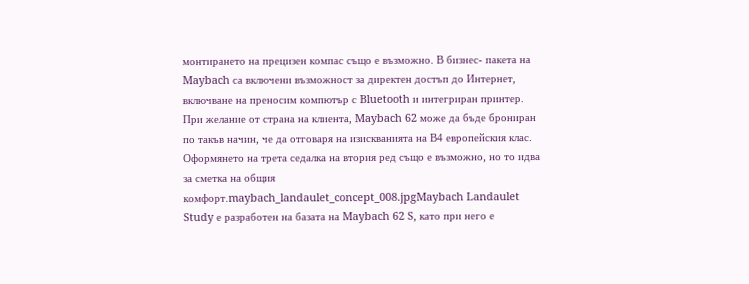монтирането на прецизен компас също е възможно. В бизнес- пакета на Maybach са включени възможност за директен достъп до Интернет, включване на преносим компютър с Bluetooth и интегриран принтер. При желание от страна на клиента, Maybach 62 може да бъде брониран по такъв начин, че да отговаря на изискванията на В4 европейския клас. Оформянето на трета седалка на втория ред също е възможно, но то идва за сметка на общия комфорт.maybach_landaulet_concept_008.jpgMaybach Landaulet Study е разработен на базата на Maybach 62 S, като при него е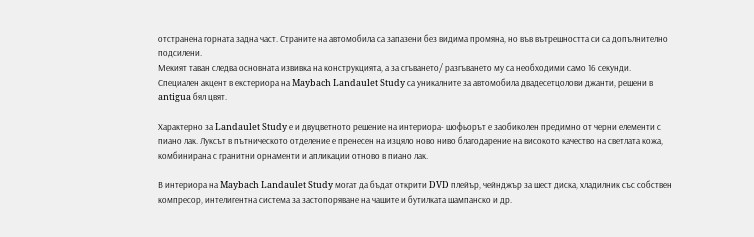отстранена горната задна част. Страните на автомобила са запазени без видима промяна, но във вътрешността си са допълнително подсилени.
Мекият таван следва основната извивка на конструкцията, а за сгъването/ разгъването му са необходими само 16 секунди.
Специален акцент в екстериора на Maybach Landaulet Study са уникалните за автомобила двадесетцолови джанти, решени в antigua бял цвят.

Характерно за Landaulet Study е и двуцветното решение на интериора- шофьорът е заобиколен предимно от черни елементи с пиано лак. Луксът в пътническото отделение е пренесен на изцяло ново ниво благодарение на високото качество на светлата кожа, комбинирана с гранитни орнаменти и апликации отново в пиано лак.

В интериора на Maybach Landaulet Study могат да бъдат открити DVD плейър, чейнджър за шест диска, хладилник със собствен компресор, интелигентна система за застопоряване на чашите и бутилката шампанско и др.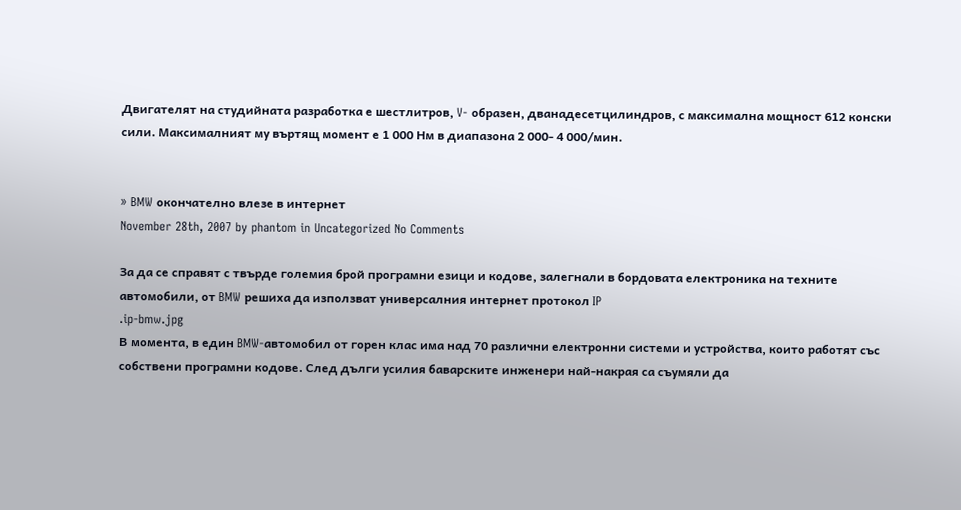Двигателят на студийната разработка е шестлитров, V- образен, дванадесетцилиндров, с максимална мощност 612 конски сили. Максималният му въртящ момент е 1 000 Нм в диапазона 2 000- 4 000/мин.


» BMW окончателно влезе в интернет
November 28th, 2007 by phantom in Uncategorized No Comments

За да се справят с твърде големия брой програмни езици и кодове, залегнали в бордовата електроника на техните автомобили, от BMW решиха да използват универсалния интернет протокол IP
.ip-bmw.jpg
В момента, в един BMW-автомобил от горен клас има над 70 различни електронни системи и устройства, които работят със собствени програмни кодове. След дълги усилия баварските инженери най-накрая са съумяли да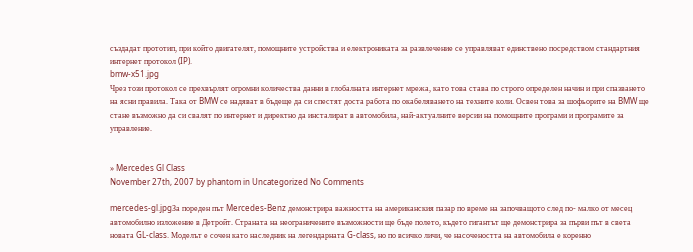създадат прототип, при който двигателят, помощните устройства и електрониката за развлечение се управляват единствено посредством стандартния интернет протокол (IP).
bmw-x51.jpg
Чрез този протокол се прехвърлят огромни количества данни в глобалната интернет мрежа, като това става по строго определен начин и при спазването на ясни правила. Така от BMW се надяват в бъдеще да си спестят доста работа по окабеляването на техните коли. Освен това за шофьорите на BMW ще стане възможно да си свалят по интернет и директно да инсталират в автомобила, най-актуалните версии на помощните програми и програмите за управление.


» Mercedes Gl Class
November 27th, 2007 by phantom in Uncategorized No Comments

mercedes-gl.jpgЗа пореден път Mercedes-Benz демонстрира важността на американския пазар по време на започващото след по- малко от месец автомобилно изложение в Детройт. Страната на неограничените възможности ще бъде полето, където гигантът ще демонстрира за първи път в света новата GL-class. Моделът е сочен като наследник на легендарната G-class, но по всичко личи, че насочеността на автомобила е коренно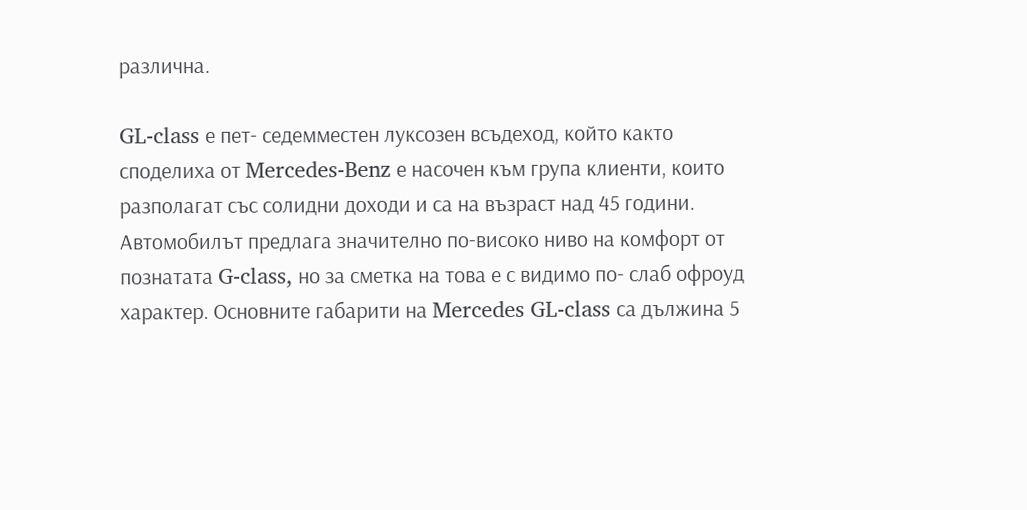различна.

GL-class е пет- седемместен луксозен всъдеход, който както споделиха от Mercedes-Benz е насочен към група клиенти, които разполагат със солидни доходи и са на възраст над 45 години. Автомобилът предлага значително по-високо ниво на комфорт от познатата G-class, но за сметка на това е с видимо по- слаб офроуд характер. Основните габарити на Mercedes GL-class са дължина 5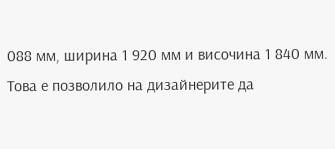088 мм, ширина 1 920 мм и височина 1 840 мм. Това е позволило на дизайнерите да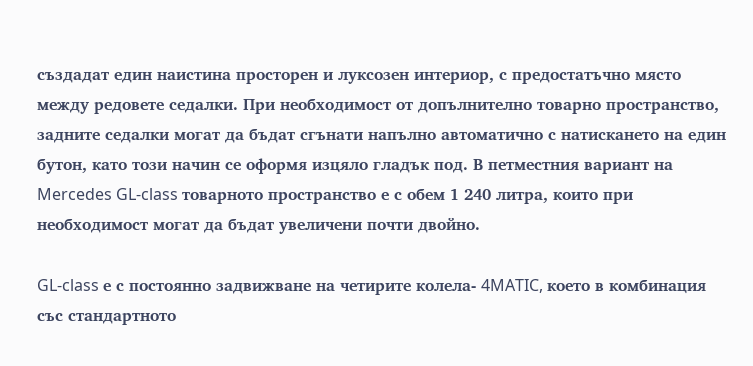създадат един наистина просторен и луксозен интериор, с предостатъчно място между редовете седалки. При необходимост от допълнително товарно пространство, задните седалки могат да бъдат сгънати напълно автоматично с натискането на един бутон, като този начин се оформя изцяло гладък под. В петместния вариант на Mercedes GL-class товарното пространство е с обем 1 240 литра, които при необходимост могат да бъдат увеличени почти двойно.

GL-class е с постоянно задвижване на четирите колела- 4MATIC, което в комбинация със стандартното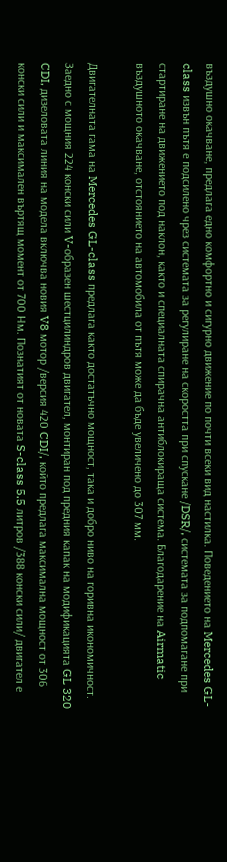въздушно окачване, предлага едно комфортно и сигурно движение по почти всеки вид настилка. Поведението на Mercedes GL-class извън пътя е подсилено чрез системата за регулиране на скоростта при спускане /DSR/, системата за подпомагане при стартиране на движението под наклон, както и специалната спирачна антиблокираща система. Благодарение на Airmatic въздушното окачване, отстоянието на автомобила от пътя може да бъде увеличено до 307 мм.

Двигателната гама на Mercedes GL-class предлага както достатъчно мощност, така и добро ниво на горивна икономичност. Заедно с мощния 224 конски сили V-образен шестцилиндров двигател, монтиран под предния капак на модификацията GL 320 CDI, дизеловата линия на модела включва новия V8 мотор /версия 420 CDI/, който предлага максимална мощност от 306 конски сили и максимален въртящ момент от 700 Нм. Познатият от новата S-class 5.5 литров /388 конски сили/ двигател е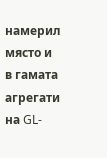намерил място и в гамата агрегати на GL-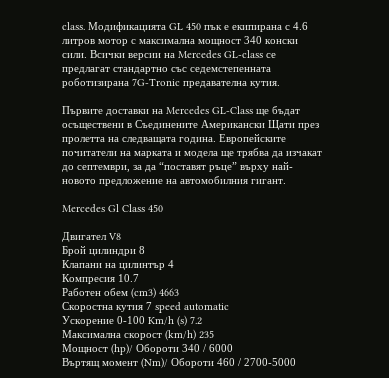class. Модификацията GL 450 пък е екипирана с 4.6 литров мотор с максимална мощност 340 конски сили. Всички версии на Mercedes GL-class се предлагат стандартно със седемстепенната роботизирана 7G-Tronic предавателна кутия.

Първите доставки на Mercedes GL-Class ще бъдат осъществени в Съединените Американски Щати през пролетта на следващата година. Европейските почитатели на марката и модела ще трябва да изчакат до септември, за да “поставят ръце” върху най- новото предложение на автомобилния гигант.

Mercedes Gl Class 450

Двигател V8
Брой цилиндри 8
Клапани на цилинтър 4
Компресия 10.7
Работен обем (cm3) 4663
Скоростна кутия 7 speed automatic
Ускорение 0-100 Km/h (s) 7.2
Максимална скорост (km/h) 235
Мощност (hp)/ Обороти 340 / 6000
Въртящ момент (Nm)/ Обороти 460 / 2700-5000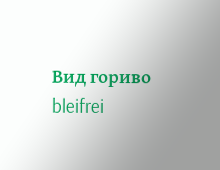Вид гориво bleifrei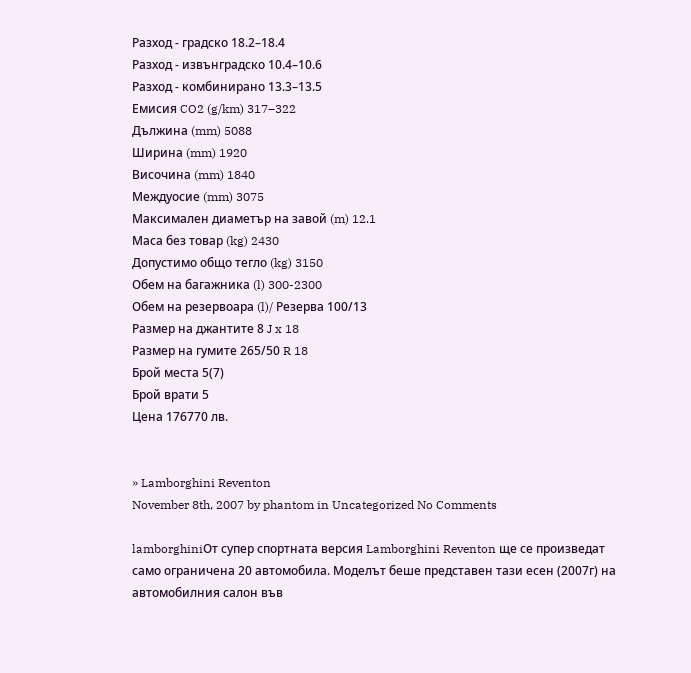Разход - градско 18.2–18.4
Разход - извънградско 10.4–10.6
Разход - комбинирано 13.3–13.5
Емисия CO2 (g/km) 317–322
Дължина (mm) 5088
Ширина (mm) 1920
Височина (mm) 1840
Междуосие (mm) 3075
Максимален диаметър на завой (m) 12.1
Маса без товар (kg) 2430
Допустимо общо тегло (kg) 3150
Обем на багажника (l) 300-2300
Обем на резервоара (l)/ Резерва 100/13
Размер на джантите 8 J x 18
Размер на гумите 265/50 R 18
Брой места 5(7)
Брой врати 5
Цена 176770 лв.


» Lamborghini Reventon
November 8th, 2007 by phantom in Uncategorized No Comments

lamborghiniОт супер спортната версия Lamborghini Reventon ще се произведат само ограничена 20 автомобила. Моделът беше представен тази есен (2007г) на автомобилния салон във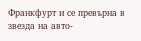Франкфурт и се превърна в звезда на авто-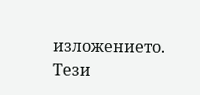изложението. Тези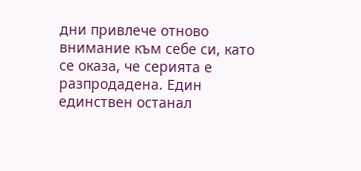дни привлече отново внимание към себе си, като се оказа, че серията е разпродадена. Един единствен останал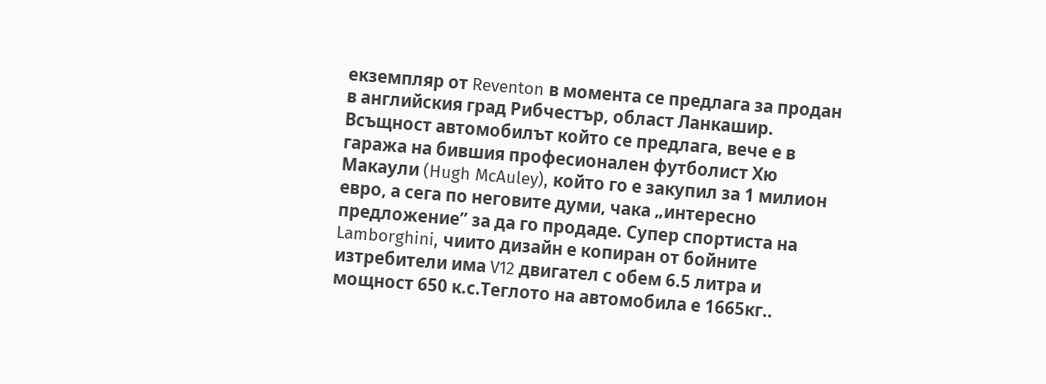екземпляр от Reventon в момента се предлага за продан в английския град Рибчестър, област Ланкашир. Всъщност автомобилът който се предлага, вече е в гаража на бившия професионален футболист Хю Макаули (Hugh McAuley), който го е закупил за 1 милион евро, а сега по неговите думи, чака „интересно предложение” за да го продаде. Супер спортиста на Lamborghini, чиито дизайн е копиран от бойните изтребители има V12 двигател с обем 6.5 литра и мощност 650 к.с.Теглото на автомобила е 1665кг..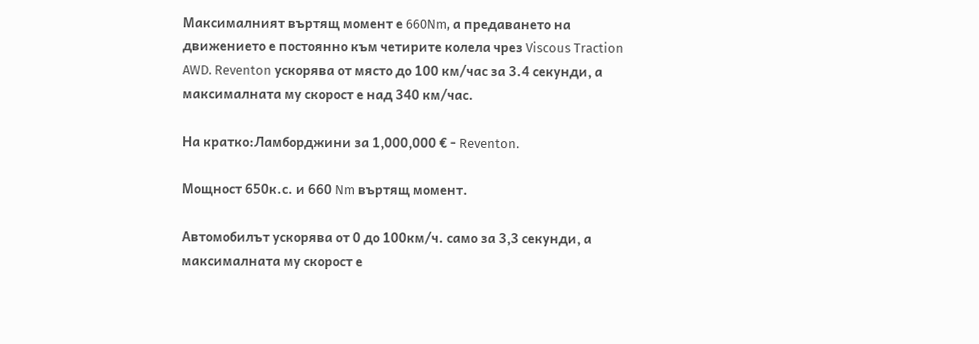Максималният въртящ момент е 660Nm, а предаването на движението е постоянно към четирите колела чрез Viscous Traction AWD. Reventon ускорява от място до 100 км/час за 3.4 секунди, а максималната му скорост е над 340 км/час.

На кратко:Ламборджини за 1,000,000 € - Reventon.

Мощност 650к.с. и 660 Nm въртящ момент.

Автомобилът ускорява от 0 до 100км/ч. само за 3,3 секунди, а максималната му скорост е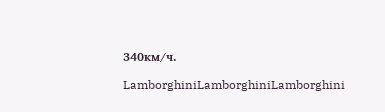340км/ч.

LamborghiniLamborghiniLamborghini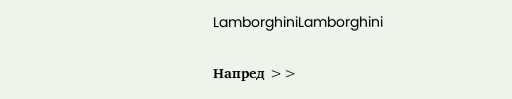LamborghiniLamborghini


Напред >>